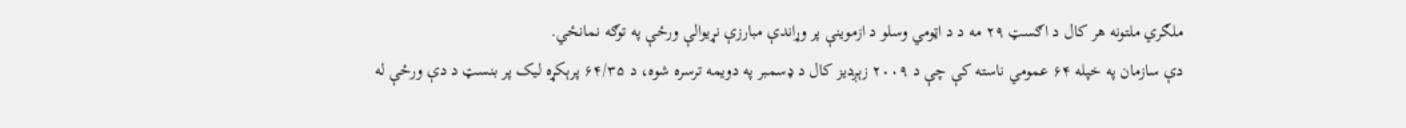ملګري ملتونه هر کال د اګسټ ۲۹ مه د د اټومي وسلو د ازموینې پر وړاندې مبارزې نړیوالې ورځې په توګه نمانځي.
دې سازمان په خپله ۶۴ عمومي ناسته کې چې د ۲۰۰۹ زېږدیز کال د ډسمبر په دویمه ترسره شوه، د ۶۴/۳۵ پرېکړه لیک پر بنسټ د دې ورځې له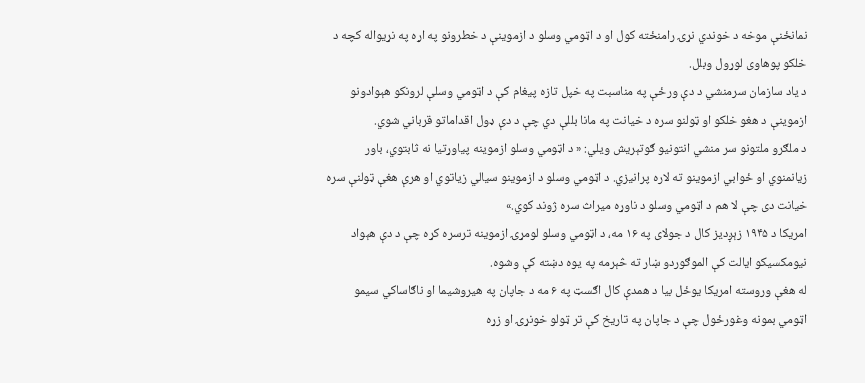نمانځنې موخه د خوندي نړۍ رامنځته کول او د اټومي وسلو د ازموینې د خطرونو په اړه په نړیواله کچه د خلکو پوهاوی لوړول وبلل.
د یاد سازمان سرمنشي د دې ورځې په مناسبت په خپل تازه پیغام کې د اټومي وسلې لرونکو هېوادونو ازموینې د هغو خلکو او ټولنو سره د خیانت په مانا بللې دي چې د دې ډول اقداماتو قرباني شوي.
د ملګرو ملتونو سر منشي انتونیو ګوتېریش ویلي: « د اټومي وسلو ازموینه پیاوړتیا نه ثابتوي، باور زیانمنوي او ځوابي ازموینو ته لاره پرانیزي. د اټومي وسلو د ازموینو سیالي زیاتوي او هرې هغې ټولنې سره خیانت دی چې لا هم د اټومي وسلو د ناوړه میراث سره ژوند کوي.»
امریکا د ۱۹۴۵ زېږدیز کال د جولای په ۱۶ مه، د اټومي وسلو لومړۍ ازموینه ترسره کړه چې د دې هېواد نیومکسیکو ایالت کې الموګوردو ښار ته څېرمه په یوه دښته کې وشوه.
له هغې وروسته امریکا یوځل بیا د همدې کال اګسټ په ۶ مه د جاپان په هیروشیما او ناګاساکي سیمو اټومي بمونه وغورځول چې د جاپان په تاریخ کې تر ټولو خونړۍ او زړه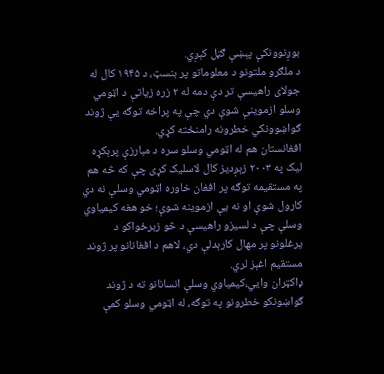بوږنوونکې پېښې ګڼل کېږي.
د ملګرو ملتونو د معلوماتو پر بنسټ، د ۱۹۴۵ کال له جولای راهیسې تر دې دمه له ۲ زره زیاتې د اټومي وسلو ازموینې شوې دي چې په پراخه توګه یې ژوند ګواښوونکي خطرونه رامنځته کړي.
افغانستان هم له اټومي وسلو سره د مبارزې پرېکړه لیک په ۲۰۰۳ زېږدیز کال لاسلیک کړی چې که څه هم په مستقیمه توګه پر افغان خاوره اټومي وسلې نه دي کارول شوې او نه یې ازموینه شوې؛ خو هغه کیمیاوي وسلې چې د لسیزو راهیسې د څو زبرځواکو د یرغلونو پر مهال کارېدلې دي، لاهم د افغانانو پر ژوند مستقیم اغېز لري.
ډاکټران وايي،کیمیاوي وسلې انسانانو ته د ژوند ګواښونکو خطرونو په توګه، له اټومي وسلو کمې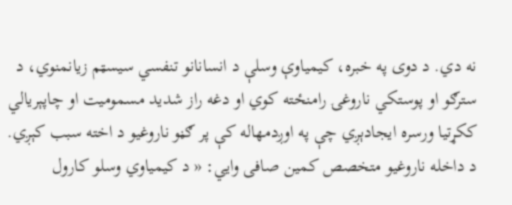نه دي. د دوی په خبره، کیمیاوې وسلې د انسانانو تنفسي سیسټم زیانمنوي، د سترګو او پوستکي ناروغۍ رامنځته کوي او دغه راز شدید مسمومیت او چاپېریالي ککړتیا ورسره ایجادېږي چې په اوږدمهاله کې پر ګڼو ناروغیو د اخته سبب کېږي.
د داخله ناروغیو متخصص کمین صافی وايي: « د کیمیاوي وسلو کارول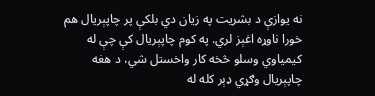نه یوازې د بشریت په زیان دي بلکې پر چاپېریال هم خورا ناوړه اغېز لري. په کوم چاپېریال کې چې له کیمیاوي وسلو څخه کار واخستل شي، د هغه چاپېریال وګړي ډېر کله له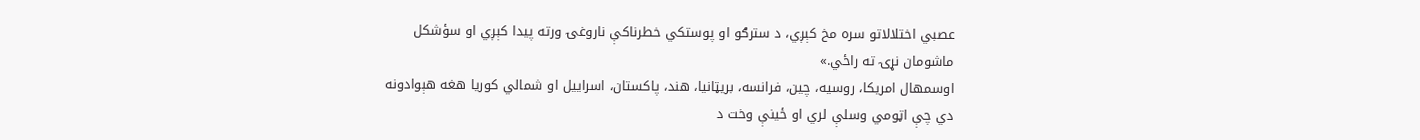عصبي اختلالاتو سره مخ کېږي، د سترګو او پوستکي خطرناکې ناروغۍ ورته پیدا کېږي او سؤشکل ماشومان نړۍ ته راځي.»
اوسمهال امریکا، روسیه، چین، فرانسه، بریټانیا، هند، پاکستان، اسراییل او شمالي کوریا هغه هېوادونه دي چې اټومي وسلې لري او ځینې وخت د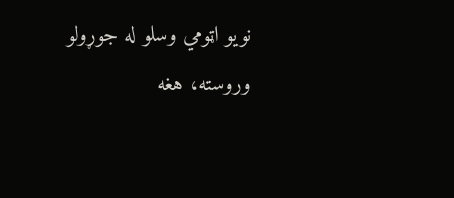نویو اټومي وسلو له جوړولو وروسته، هغه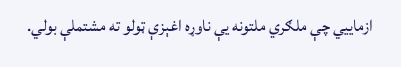ازمایيي چې ملګري ملتونه یې ناوړه اغېزې ټولو ته مشتملې بولي.